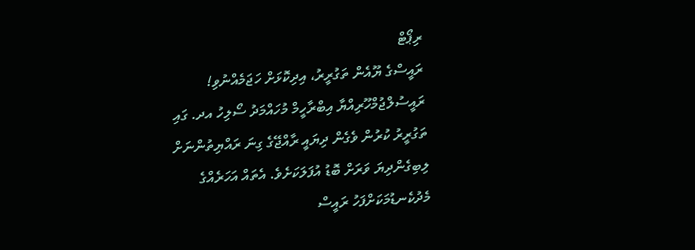ރިޕޯޓް
ރައީސްގެ ޔޫއެން ތަގުރީރު، އިދިކޮޅަށް ހަޖަމެއްނުވި!
ރައީސުލްޖުމްހޫރިއްޔާ އިބްރާހީމް މުހައްމަދު ސޯލިހު އދ. ގައި ތަގުރީރު ކުރުން ވެގެން ދިޔައީ ރާއްޖޭގެ ގިނަ ރައްޔިތުންނަށް ލިބިގެންދިޔަ ވަރަށް ބޮޑު އުފަލަކަށެވެ. އެތައް އަހަރެއްގެ މެދުކެނޑުމަކަށްފަހު ރައީސް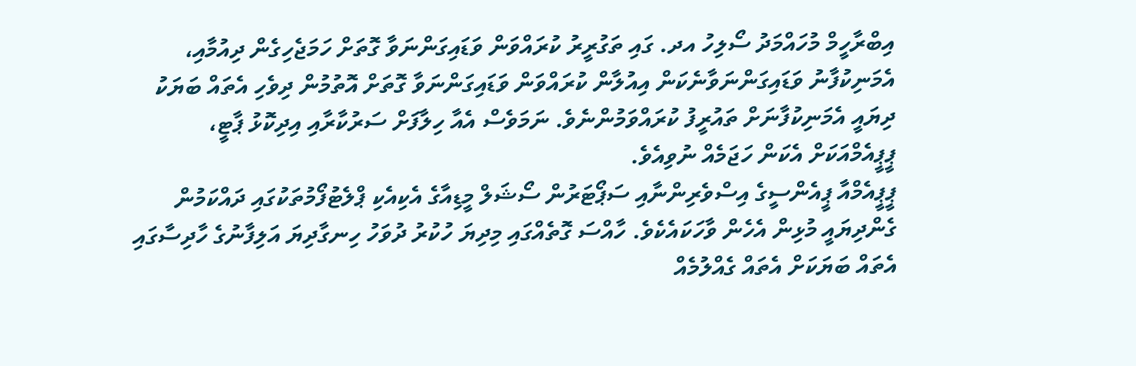އިބްރާހީމް މުހައްމަދު ސޯލިހު އދ. ގައި ތަގުރީރު ކުރައްވަން ވަޑައިގަންނަވާ ގޮތަށް ހަމަޖެހިގެން ދިއުމާއި، އެމަނިކުފާނު ވަޑައިގަންނަވާނެކަން އިއުލާން ކުރައްވަން ވަޑައިގަންނަވާ ގޮތަށް އޮތުމުން ދިވެހި އެތައް ބަޔަކު ދިޔައީ އެމަނިކުފާނަށް ތައުރީފު ކުރައްވަމުންނެވެ. ނަމަވެސް އެއާ ހިލާފަށް ސަރުކާރާއި އިދިކޮޅު ޕާޓީ، ޕީޕީއެމްއަކަށް އެކަން ހަޖަމެއް ނުވިއެވެ.
ޕީޕީއެމްއާ ޕީއެންސީގެ އިސްވެރިންނާއި ސަޕޯޓަރުން ސޯޝަލް މީޑިއާގެ އެކިއެކި ޕްލެޓުފޯމުތަކުގައި ދައްކަމުން ގެންދިޔައީ މުޅިން އެހެން ވާހަކައެކެވެ. ހާއްސަ ގޮތެއްގައި މިދިޔަ ހުކުރު ދުވަހު ހިނގާދިޔަ އަލިފާނުގެ ހާދިސާގައި އެތައް ބަޔަކަށް އެތައް ގެއްލުމެއް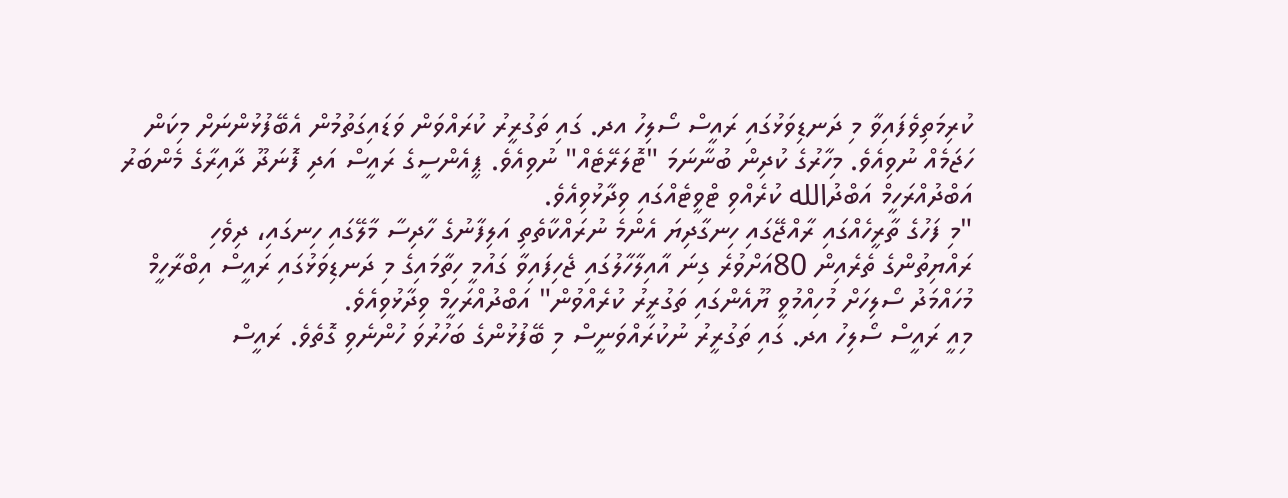ކުރިމަތިވެފައިވާ މި ދަނޑިވަޅުގައި ރައީސް ސޯލިހު އދ. ގައި ތަގުރީރު ކުރައްވަން ވަޑައިގަތުމުން އެބޭފުޅުންނަށް މިކަން ހަޖަމެއް ނުވިއެވެ. މިހާރުގެ ކުދިން ބުނާނަމަ "ޓޮލަރޭޓެއް" ނުވިއެވެ. ޕީއެންސީގެ ރައީސް އަދި ފޮނަދޫ ދާއިރާގެ މެންބަރު އަބްދުއްރަހީމް އަބްދުالله ކުރެއްވި ޓްވީޓެއްގައި ވިދާޅުވިއެވެ.
"މި ފަހުގެ ތާރީހެއްގައި ރާއްޖޭގައި ހިނގާދިޔަ އެންމެ ނުރައްކާތެތި އަލިފާނުގެ ހާދިސާ މާލޭގައި ހިނގައި، ދިވެހި ރައްޔިތުންގެ ތެރެއިން 80އަށްވުރެ ގިނަ އާއިލާހާލުގައި ޖެހިފައިވާ ގައުމީ ހިތާމައިގެ މި ދަނޑިވަޅުގައި ރައީސް އިބްރާހީމް މުހައްމަދު ސޯލިހަށް މުހިއްމުވީ ޔޫއެންގައި ތަގުރީރު ކުރެއްވުން" އަބްދުއްރަހީމް ވިދާޅުވިއެވެ.
މިއީ ރައީސް ސޯލިހު އދ. ގައި ތަގުރީރު ނުކުރައްވަނީސް މި ބޭފުޅުންގެ ބަހުރުވަ ހުންނެވި ގޮތެވެ. ރައީސް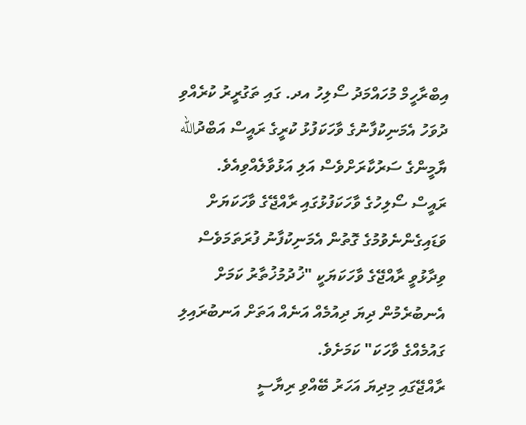އިބްރާހީމް މުހައްމަދު ސޯލިހު އދ. ގައި ތަގުރީރު ކުރެއްވި ދުވަހު އެމަނިކުފާނުގެ ވާހަކަފުޅު ކުރީގެ ރައީސް އަބްދުالله ޔާމީންގެ ސަރުކާރަށްވެސް އަލި އަޅުވާލެއްވިއެވެ.
ރައީސް ސޯލިހުގެ ވާހަކަފުޅުގައި ރާއްޖޭގެ ވާހަކަޔަށް ވަޑައިގެންނެވުމުގެ ގޮތުން އެމަނިކުފާނު ފުރަތަމަވެސް ވިދާޅުވީ ރާއްޖޭގެ ވާހަކަޔަކީ "ޚުދުމުޚުތާރު ކަމަށް އެނބުރެމުން ދިޔަ ދިއުމެއް އަނެއް އަތަށް އަނބުރައިލި ގައުމެއްގެ ވާހަކަ" ކަމަށެވެ.
ރާއްޖޭގައި މިދިޔަ އަހަރު ބޭއްވި ރިޔާސީ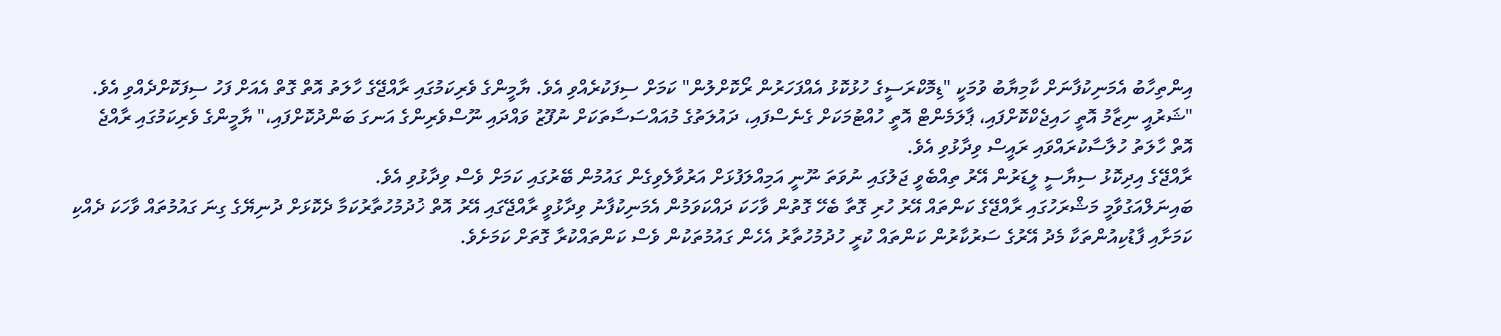އިންތިހާބު އެމަނިކުފާނަށް ކާމިޔާބު ވުމަކީ "ޑިމޮކްރަސީގެ ހުޅުކޮޅު އެއްފަހަރުން ރޯކޮށްލުން" ކަމަށް ސިފަކުރެއްވި އެވެ. ޔާމީންގެ ވެރިކަމުގައި ރާއްޖޭގެ ހާލަތު އޮތް ގޮތް އެއަށް ފަހު ސިފަކޮށްދެއްވި އެވެ.
"ޝަރުއީ ނިޒާމު އޮތީ ހައިޖެކްކޮށްފައި، ޕާލަމެންޓް އޮތީ ހުއްޓުމަކަށް ގެނެސްފައި، ދައުލަތުގެ މުއައްސަސާތަކަށް ނުފޫޒު ވައްދައި ނޫސްވެރިންގެ އަނގަ ބަންދުކޮށްފައި،" ޔާމީންގެ ވެރިކަމުގައި ރާއްޖެ އޮތް ހާލަތު ހުލާސާކުރައްވައި ރައީސް ވިދާޅުވި އެވެ.
ރާއްޖޭގެ އިދިކޮޅު ސިޔާސީ ލީޑަރުން އޭރު ތިއްބެވީ ޖަލުގައި ނުވަތަ ނޫނީ އަމިއްލަފުޅަށް އަރުވާލެވިގެން ގައުމުން ބޭރުގައި ކަމަށް ވެސް ވިދާޅުވި އެވެ.
ބައިނަލްއަގުވާމީ މަޝްރަހުގައި ރާއްޖޭގެ ކަންތައް އޭރު ހުރި ގޮތާ ބެހޭ ގޮތުން ވާހަކަ ދައްކަވަމުން އެމަނިކުފާނު ވިދާޅުވީ ރާއްޖޭގައި އޭރު އޮތް ޚުދުމުހުތާރުކަމާ ދެކޮޅަށް ދުނިޔޭގެ ގިނަ ގައުމުތައް ވާހަކަ ދެއްކި ކަމަށާއި ފާޑުކިއުންތަކާ މެދު އޭރުގެ ސަރުކާރުން ކަންތައް ކުރީ ހުދުމުހުތާރު އެހެން ގައުމުތަކުން ވެސް ކަންތައްކުރާ ގޮތަށް ކަމަށެވެ.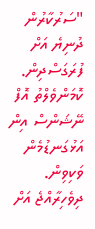"ސަރުކާރުން ދުނިޔެ އަށް ފުރަގަސްދިން. ކޮމަންވެލްތު އޮފް ނޭޝަންސް އިން އަޅުގަނޑުމެން ވަކިވިން. ދިވެހިރާއްޖެ އަށް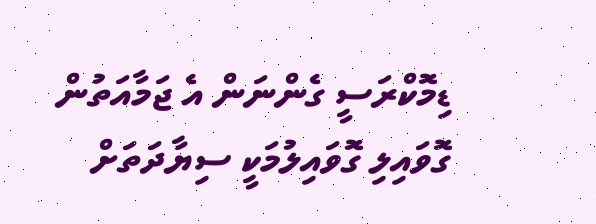ޑިމޮކްރަސީ ގެންނަން އެ ޖަމާއަތުން ގޮވައިލި ގޮވައިލުމަކީ ސިޔާދަތަށް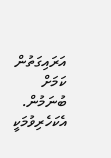އަރައިގަތުން ކަމަށް ބުނަމުން. އެކަހެރިވުމަކީ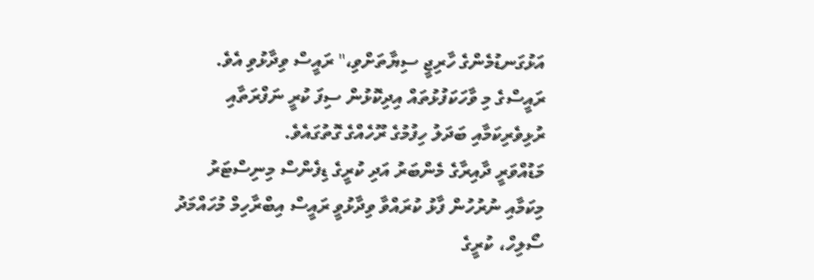އަޅުގަނޑުމެންގެ ހާރިޖީ ސިޔާތަށްވި،" ރައީސް ވިދާޅުވި އެވެ.
ރައީސްގެ މި ވާހަކަފުޅުތައް އިދިކޮޅުން ސިފަ ކުރީ ނަފްރަތާއި ރުޅިވެރިކަމާއި ބަދަލު ހިފުމުގެ ރޫހެއްގެ ގޮތުގައެވެ.
މަޑުއްވަރީ ދާއިރާގެ މެންބަރު އަދި ކުރީގެ ޑިފެންސް މިނިސްޓަރު މިކަމާއި ނުރުހުން ފާޅު ކުރައްވާ ވިދާޅުވީ ރައީސް އިބްރާހިމް މުހައްމަދު ސޯލިހް، ކުރީގެ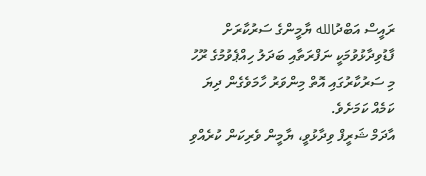ރައީސް އަބްދުالله ޔާމީންގެ ސަރުކާރަށް ފާޑުވިދާޅުވުމަކީ ނަފްރަތާއި ބަދަލު ހިއްޕެވުމުގެ ރޫހު މި ސަރުކާރުގައި އޮތް މިންވަރު ހާމަވެގެން ދިޔަ ކަމެއް ކަމަށެވެ.
އާދަމް ޝަރީފް ވިދާޅުވީ، ޔާމީން ވެރިކަން ކުރެއްވި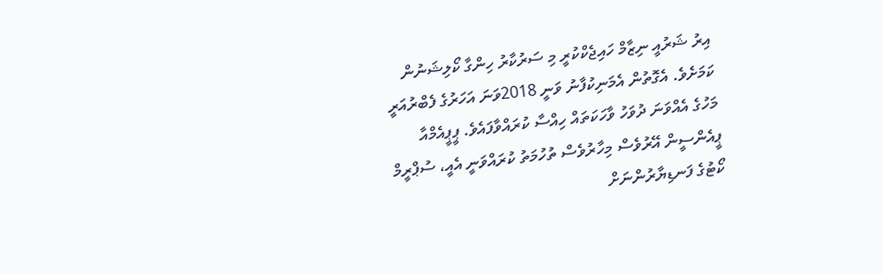އިރު ޝަރުއީ ނިޒާމް ހައިޖެކްކުރީ މި ސަރުކާރު ހިންގާ ކޯލިޝަނުން ކަމަށެވެ. އެގޮތުން އެމަނިކުފާނު ވަނީ 2018ވަނަ އަހަރުގެ ފެބްރުއަރީ މަހުގެ އެއްވަނަ ދުވަހު ވާހަކަތައް ހިއްސާ ކުރައްވާފައެވެ. ޕީޕީއެމްއާ ޕީއެންސީން އޭރުވެސް މިހާރުވެސް ތުހުމަތު ކުރައްވަނީ އެއީ، ސުޕްރީމް ކޯޓުގެ ފަނޑިޔާރުންނަށް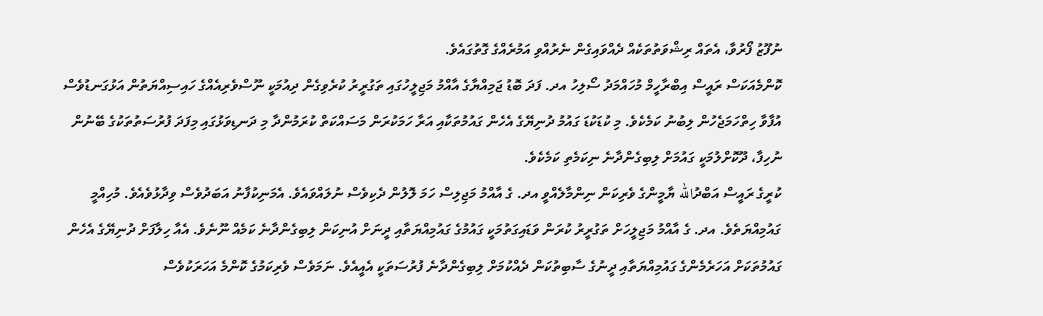ނުފޫޒު ފޯރުވާ، އެތައް ރިޝްވަތުތަކެއް ދެއްވައިގެން ނެރުއްވި އަމުރެއްގެ ގޮތުގައެވެ.
ކޮންމެއަކަސް ރައީސް އިބްރާހީމް މުހައްމަދު ސޯލިހު އދ. ފަދަ ބޮޑު ޖަމިއްޔާގެ އާއްމު މަޖިލީހުގައި ތަގުރީރު ކުރެވިގެން ދިއުމަކީ ނޫސްވެރިއެއްގެ ހައިސިއްޔަތުން އަޅުގަނޑުވެސް އުފާވާ ހިތްހަމަޖެހުން ލިބުނު ކަމެކެވެ. މި ކުޑަކުޑަ ގައުމު ދުނިޔޭގެ އެހެން ގައުމުތަކާއި އަރާ ހަމަކުރަން މަސައްކަތް ކުރަމުންދާ މި ދަނޑިވަޅުގައި މިފަދަ ފުރުސަތުތަކުގެ ބޭނުން ނުހިފާ، ދޫކޮށްލުމަކީ ގައުމަށް ލިބިގެންދާނެ ނިކަމެތި ކަމެކެވެ.
ކުރީގެ ރައީސް އަބްދުالله ޔާމީންގެ ވެރިކަން ނިންމާލެއްވީ އދ. ގެ އާއްމު މަޖިލިސް ހަމަ ލޮލުން ދެކިވެސް ނުލައްވައެވެ. އެމަނިކުފާނު އަބަދުވެސް ވިދާޅުވެއެވެ. މުހިއްމީ ގައުމިއްޔަތެވެ. އދ. ގެ އާއްމު މަޖިލީހަށް ތަގުރީރު ކުރަން ވަޑައިގަތުމަކީ ގައުމުގެ ގައުމިއްޔަތާއި ދީނަށް އުނިކަން ލިބިގެންދާނެ ކަމެއް ނޫނެވެ. އެއާ ހިލާފަށް ދުނިޔޭގެ އެހެން ގައުމުތަކަށް އަހަރެމެންގެ ގައުމިއްޔަތާއި ދީނުގެ ސާބިތުކަން ދެއްކުމަށް ލިބިގެންދާނެ ފުރުސަތަކީ އެއީއެވެ. ނަމަވެސް ވެރިކަމުގެ ކޮންމެ އަހަރަކުވެސް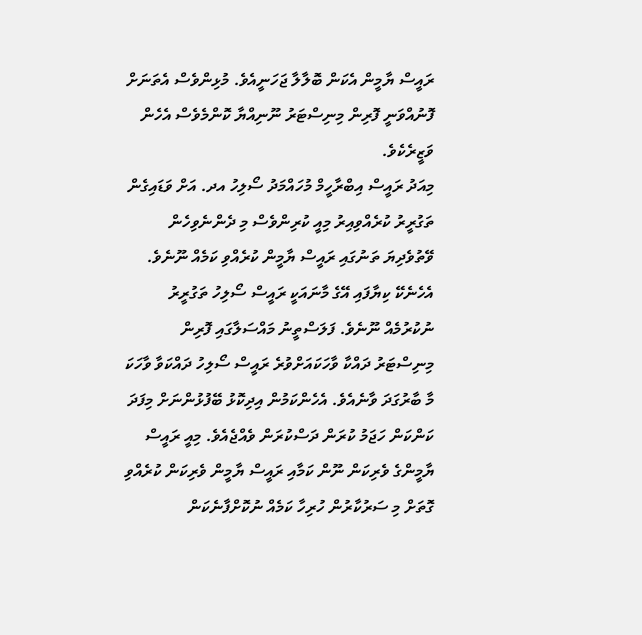ރައީސް ޔާމީން އެކަން ބޮލާލާ ޖަހަނީއެވެ. މުޅިންވެސް އެތަނަށް ފޮނުއްވަނީ ފޮރިން މިނިސްޓަރު ނޫނިއްޔާ ކޮންމެވެސް އެހެން ވަޒީރެކެވެ.
މިއަދު ރައީސް އިބްރާހީމް މުހައްމަދު ސޯލިހު އދ. އަށް ވަޑައިގެން ތަގުރީރު ކުރެއްވިއިރު މިއީ ކުރިންވެސް މި ދެންނެވިހެން ވޭތުވެދިޔަ ތަނުގައި ރައީސް ޔާމީން ކުރެއްވި ކަމެއް ނޫނެވެ. އެހެނެކޭ ކިޔާފައި އޭގެ މާނައަކީ ރައީސް ސޯލިހު ތަގުރީރު ނުކުރުމެއް ނޫނެވެ. ފަލަސްތީނު މައްސަލާގައި ފޮރިން މިނިސްޓަރު ދައްކާ ވާހަކައަށްވުރެ ރައީސް ސޯލިހު ދައްކަވާ ވާހަކަ މާ ބާރުގަދަ ވާނެއެވެ. އެހެންކަމުން އިދިކޮޅު ބޭފުޅުންނަށް މިފަދަ ކަންކަން ހަޖަމު ކުރަން ދަސްކުރަން ވެއްޖެއެވެ. މިއީ ރައީސް ޔާމީންގެ ވެރިކަން ނޫން ކަމާއި ރައީސް ޔާމީން ވެރިކަން ކުރެއްވި ގޮތަށް މި ސަރުކާރުން ހުރިހާ ކަމެއް ނުކޮށްފާނެކަން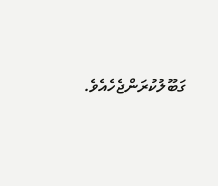ގަބޫލުކުރަންޖެހެއެވެ.